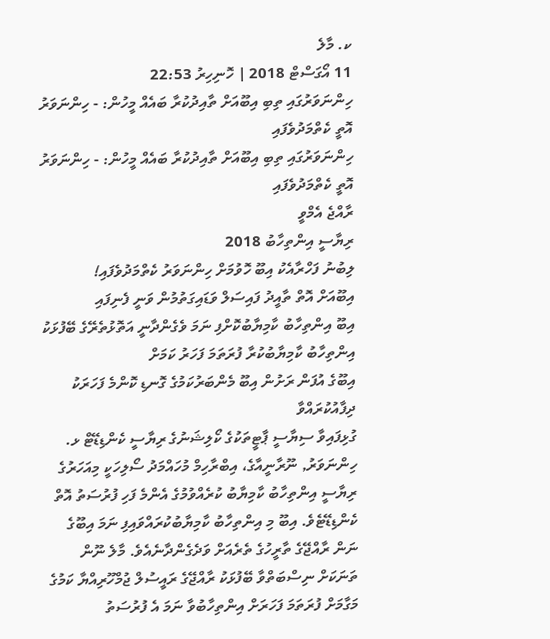ކ. މާލެ
11 އޯގަސްޓް 2018 | ހޮނިހިރު 22:53
ހިންނަވަރުގައި ތިބި އިބޫއަށް ތާއިދުކުރާ ބައެއް މީހުން: - ހިންނަވަރު އޮތީ ކެތްމަދުވެފައި
ހިންނަވަރުގައި ތިބި އިބޫއަށް ތާއިދުކުރާ ބައެއް މީހުން: - ހިންނަވަރު އޮތީ ކެތްމަދުވެފައި
ރާއްޖެ އެމްވީ
ރިޔާސީ އިންތިހާބު 2018
ލިބުނު ފަހްރާއެކު އިބޫ ހޮވުމަށް ހިންނަވަރު ކެތްމަދުވެފައި!
އިބޫއަށް އޮތް ތާއީދު ފައިސަލް ވަޑައިގަތުމުން ވަނީ ފެނިފައި
އިބޫ އިންތިހާބު ކާމިޔާބުކޮށްފި ނަމަ ވެގެންދާނީ އަތޮޅުތެރޭގެ ބޭފުޅަކު އިންތިހާބު ކާމިޔާބުކުރާ ފުރަތަމަ ފަހަރު ކަމަށް
އިބޫގެ އުފަން ރަށުން އިބޫ މެންބަރުކަމުގެ ގޮނޑި ކޮންމެ ފަހަރަކު ދިފާއުކުރައްވާ
ގުޅިފައިވާ ސިޔާސީ ޕާޓީތަކުގެ ކޯލިޝަނުގެ ރިޔާސީ ކެންޑިޑޭޓް ޅ. ހިންނަވަރު, ނޫރާނީއާގެ، އިބްރާހިމް މުހައްމަދު ސޯލިހަކީ މިއަހަރުގެ ރިޔާސީ އިންތިހާބު ކާމިޔާބު ކުރެއްވުމުގެ އެންމެ ފަހި ފުރުސަތު އޮތް ކެންޑިޑޭޓެވެ. އިބޫ މި އިންތިހާބު ކާމިޔާބުކުރައްވައިފި ނަމަ އިބޫގެ ނަން ރާއްޖޭގެ ތާރީހުގެ ތެރެއަށް ވަދެގެންދާނެއެވެ. މާލެ ނޫން ތަނަކަށް ނިސްބަތްވާ ބޭފުޅަކު ރާއްޖޭގެ ރައީސުލް ޖުމްހޫރިއްޔާ ކަމުގެ މަގާމަށް ފުރަތަމަ ފަހަރަށް އިންތިހާބުވާ ނަމަ އެ ފުރުސަތު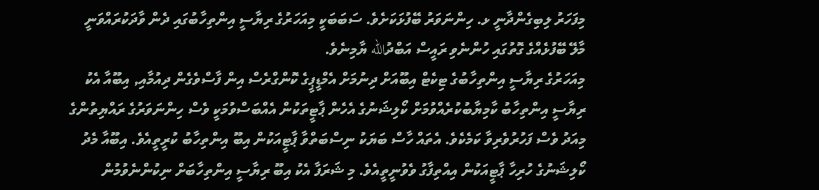މިފަހަރު ލިބިގެންދާނީ ޅ. ހިންނަވަރު ބޭފުޅަކަށެވެ. ސަބަބަކީ މިއަހަރުގެ ރިޔާސީ އިންތިހާބުގައި ދެން ވާދަކުރައްވަނީ މާލޭ ބޭފުޅެއްގެ ގޮތުގައި ހުންނެވި ރައީސް އަބްދުالله ޔާމިނެވެ.
މިއަހަރުގެ ރިޔާސީ އިންތިހާބުގެ ޓިކެޓް އިބޫއަށް ދިނުމަށް އެމްޑީޕީގެ ކޮންގްރެސް އިން ފާސްވެގެން ދިއުމާއި, އިބޫއާ އެކު ރިޔާސީ އިންތިހާބު ކާމިޔާބުކުރެއްވުމަށް ކޯލިޝަނުގެ އެހެން ޕާޓީތަކުން އެއްބަސްވުމަކީ ވެސް ހިންނަވަރުގެ ރައްޔިތުންގެ މިއަދު ވެސް ފަހުރުވެރިވާ ކަމެކެވެ. އެތައް ހާސް ބަޔަކު ނިސްބަތްވާ ޕާޓީއަކުން އިބޫ އިންތިހާބު ކުރީތީއެވެ. އިބޫއާ މެދު ކޯލިޝަނުގެ ހުރިހާ ޕާޓީއަކުން އިއްތިފާގު ވެވުނީތީއެވެ. މި ޝަރަފާ އެކު އިބޫ ރިޔާސީ އިންތިހާބަށް ނިކުންނެވުމުން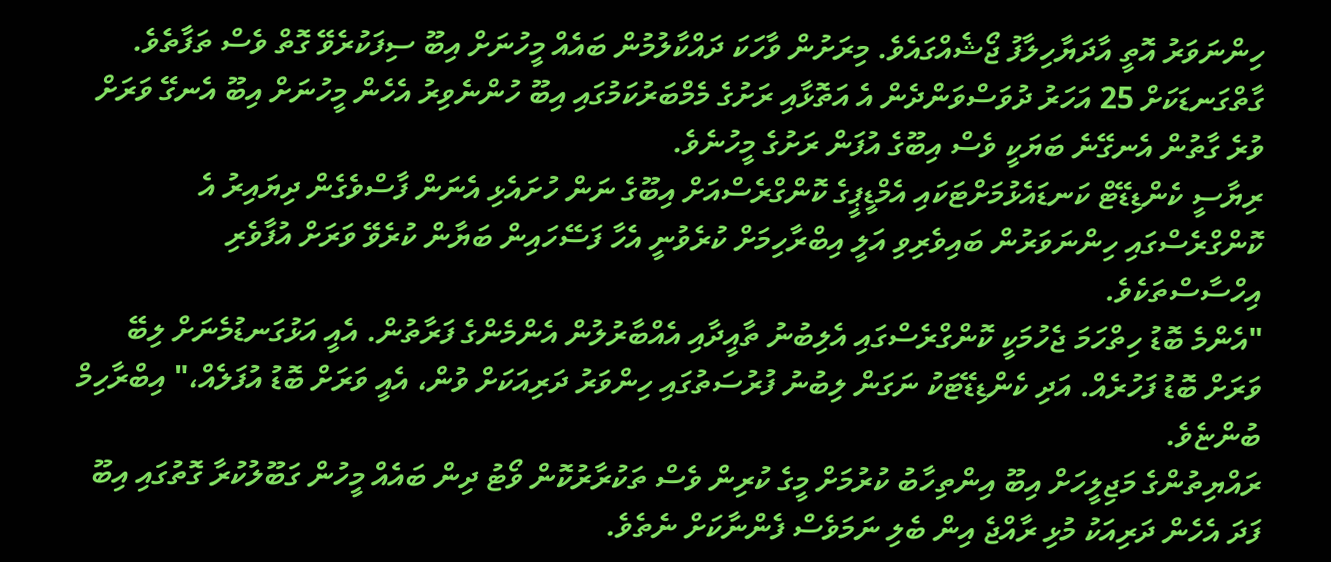ހިންނަވަރު އޮތީ އާދަޔާހިލާފު ޖޯޝެއްގައެވެ. މިރަށުން ވާހަކަ ދައްކާލުމުން ބައެއް މީހުނަށް އިބޫ ސިފަކުރެވޭ ގޮތް ވެސް ތަފާތެވެ. ގާތްގަނޑަކަށް 25 އަހަރު ދުވަސްވަންދެން އެ އަތޮޅާއި ރަށުގެ މެމްބަރުކަމުގައި އިބޫ ހުންނެވިރު އެހެން މީހުނަށް އިބޫ އެނގޭ ވަރަށް ވުރެ ގާތުން އެނގޭނެ ބަޔަކީ ވެސް އިބޫގެ އުފަން ރަށުގެ މީހުނެވެ.
ރިޔާސީ ކެންޑިޑޭޓް ކަނޑައެޅުމަށްޓަކައި އެމްޑީޕީގެ ކޮންގްރެސްއަށް އިބޫގެ ނަން ހުށައެޅި އެނަން ފާސްވެގެން ދިޔައިރު އެ ކޮންގްރެސްގައި ހިންނަވަރުން ބައިވެރިވި އަލީ އިބްރާހިމަށް ކުރެވުނީ އެހާ ފަސޭހައިން ބަޔާން ކުރެވޭ ވަރަށް އުފާވެރި އިހްސާސްތަކެވެ.
"އެންމެ ބޮޑު ހިތްހަމަ ޖެހުމަކީ ކޮންގްރެސްގައި އެލިބުނު ތާއީދާއި އެއްބާރުލުން އެންމެންގެ ފަރާތުން. އެއީ އަޅުގަނޑުމެނަށް ލިބޭ ވަރަށް ބޮޑު ފަހުރެއް. އަދި ކެންޑިޑޭޓަކު ނަގަން ލިބުނު ފުރުސަތުގައި ހިންވަރު ދަރިއަކަށް ވުން، އެއީ ވަރަށް ބޮޑު އުފަލެއް،" އިބްރާހިމް ބުންޏެވެ.
ރައްޔިތުންގެ މަޖިލީހަށް އިބޫ އިންތިހާބު ކުރުމަށް މީގެ ކުރިން ވެސް ތަކުރާރުކޮން ވޯޓު ދިން ބައެއް މީހުން ގަބޫލުކުރާ ގޮތުގައި އިބޫ ފަދަ އެހެން ދަރިއަކު މުޅި ރާއްޖެ އިން ބެލި ނަމަވެސް ފެންނާކަށް ނެތެވެ.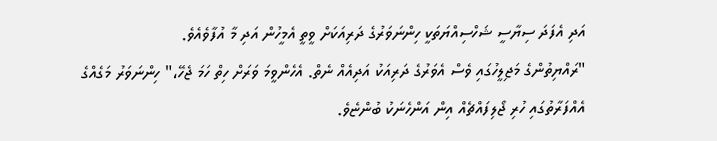އަދި އެފަދަ ސިޔާސީ ޝަހްސިއްޔަތަކީ ހިންނަވަރުގެ ދަރިއަކަށް ވީތީ އެމީހުން އަދި މާ އުފާވެއެވެ.
"ރައްޔިތުންގެ މަޖިލީހުގައި ވެސް އެވަރުގެ ދަރިއަކު އަދިއެއް ނެތް. އެހެންވީމަ ވަރަށް ހިތް ހަމަ ޖެހޭ،" ހިންނަވަރު މަގެއްގެ އެއްފަރާތުގައި ހުރި ޖޯލިފައްޗެއް އިން އަންހެނަކު ބުންޏެވެ.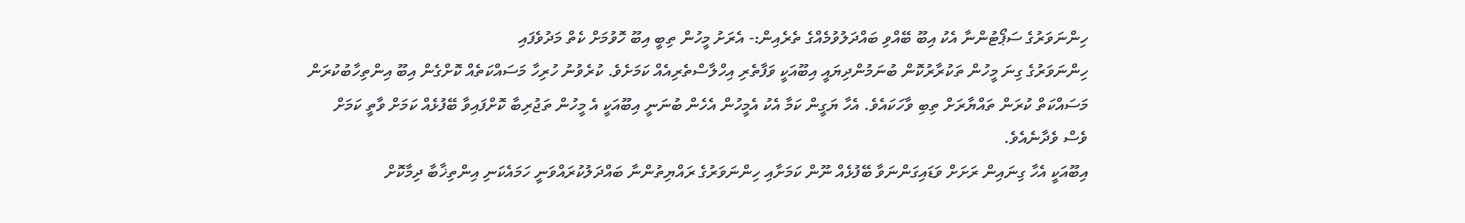ހިންނަވަރުގެ ސަޕޯޓުންނާ އެކު އިބޫ ބޭއްވި ބައްދަލުވުމެއްގެ ތެރެއިން:- އެރަށު މީހުން ތިބީ އިބޫ ހޮވުމަށް ކެތް މަދުވެފައި
ހިންނަވަރުގެ ގިނަ މީހުން ތަކުރާރުކޮން ބުނަމުންދިޔައީ އިބޫއަކީ ވަފާތެރި އިހްލާސްތެރިއެއް ކަމަށެވެ. ކުރެވުނު ހުރިހާ މަސައްކަތެއް ކޮށްގެން އިބޫ އިންތިހާބުކުރަން މަސައްކަތް ކުރަން ތައްޔާރަށް ތިބި ވާހަކައެވެ. އެހާ ޔަގީން ކަމާ އެކު އެމީހުން އެހެން ބުނަނީ އިބޫއަކީ އެ މީހުން ތަޖުރިބާ ކޮށްފައިވާ ބޭފުޅެއް ކަމަށް ވާތީ ކަމަށް ވެސް ވެދާނެއެވެ.
އިބޫއަކީ އެހާ ގިނައިން ރަށަށް ވަޑައިގަންނަވާ ބޭފުޅެއް ނޫން ކަމަށާއި ހިންނަވަރުގެ ރައްޔިތުންނާ ބައްދަލުކުރައްވަނީ ހަމައެކަނި އިންތިޚާބާ ދިމާކޮށް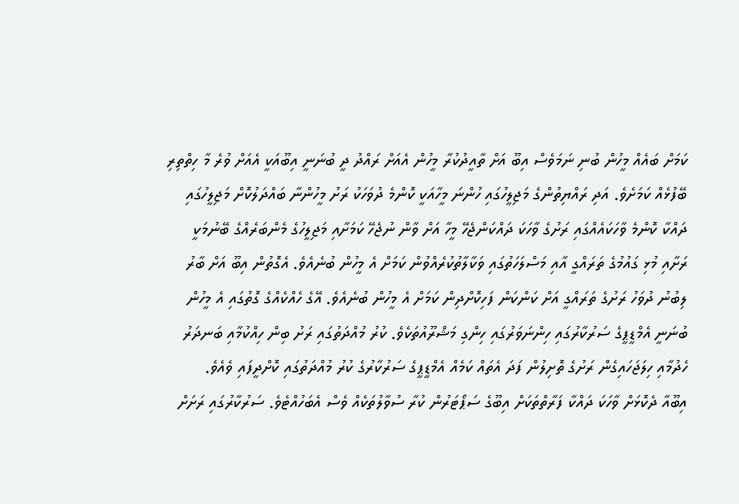ކަމަށް ބައެއް މީހުން ބުނި ނަމަވެސް އިބޫ އަށް ތާއީދުކުރާ މީހުން އެއަށް ރައްދު ދީ ބުނަނީ އިބޫއަކީ އެއަށް ވުރެ މާ ހިތްތިރި ބޭފުޅެއް ކަމަށެވެ. އަދި ރައްޔިތުންގެ މަޖިލީހުގައި ހުންނަ މީހާއަކީ ކޮންމެ ދުވަހަކު ރަށު މީހުންނާ ބައްދަލުކޮށް މަޖިލީހުގައި ދައްކާ ކޮންމެ ވާހަކައެއްގައި ރަށުގެ ވާހަކަ ދައްކަންޖެހޭ މީހާ އަށް ވާން ނުޖެހޭ ކަމަށާއި މަޖިލީހުގެ މެންބަރެއްގެ ބޭނުމަކީ ރަށާއި މުޅި ގައުމުގެ ތަރައްގީ އާއި މަސްލަހަތުގައި ވަކާލާތުކުރެއްވުން ކަމަށް އެ މީހުން ބުނެއެވެ. އެގޮތުން އިބޫ އަށް ބާރު ލިބުނު ދުވަހު ރަށުގެ ތަރައްގީ އަށް ކަންކަން ފަހިކޮށްދިން ކަމަށް އެ މީހުން ބުނެއެވެ. އޭގެ ހެއްކެއްގެ ގޮތުގައި އެ މީހުން ބުނަނީ އެމްޑީޕީގެ ސަރުކާރުގައި ހިންނަވަރުގައި ހިންގި މަޝްރޫއުތަކެވެ. ކުރު މުއްދަތުގައި ރަށު ބިން ހިއްކުމާއި ބަނދަރު ހެދުމާއި ހިލަޖަހައިގެން ރަށުގެ ތޮށިލުން ފަދަ އެތައް ކަމެއް އެމްޑީޕީގެ ސަރުކާރުގެ ކުރު މުއްދަތުގައި ކޮށްދީފައި ވެއެވެ.
އިބޫއާ ދެކޮޅަށް ވާހަކަ ދައްކާ ފަރާތްތަކަށް އިބޫގެ ސަޕޯޓަރުން ކުރާ ސުވާލުތަކެއް ވެސް އެބަހުއްޓެވެ. ސަރުކާރުގައި ރަށަށް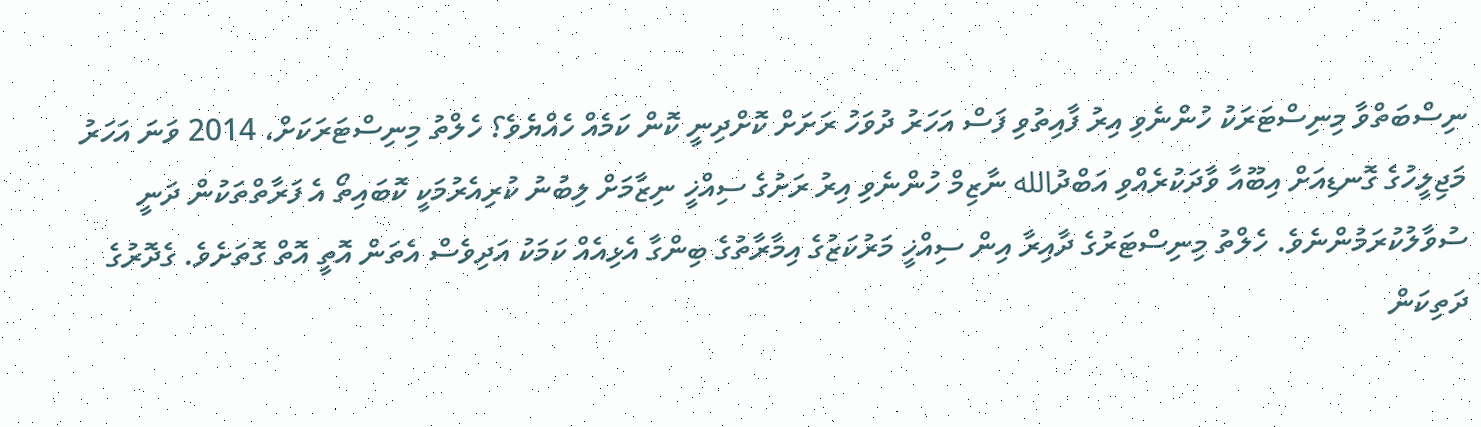ނިސްބަތްވާ މިނިސްޓަރަކު ހުންނެވި އިރު ފާއިތުވި ފަސް އަހަރު ދުވަހު ރަށަށް ކޮށްދިނީ ކޮން ކަމެއް ހެއްޔެވެ؟ ހެލްތު މިނިސްޓަރަކަށް، 2014 ވަނަ އަހަރު މަޖިލީހުގެ ގޮނޑިއަށް އިބޫއާ ވާދަކުރެއްވި އަބްދުالله ނާޒިމް ހުންނެވި އިރު ރަށުގެ ސިއްޚީ ނިޒާމަށް ލިބުނު ކުރިއެރުމަކީ ކޮބައިތޯ އެ ފަރާތްތަކުން ދަނީ ސުވާލުކުރަމުންނެވެ. ހެލްތު މިނިސްޓަރުގެ ދާއިރާ އިން ސިއްޚީ މަރުކަޒުގެ އިމާރާތުގެ ބިންގާ އެޅިއެއް ކަމަކު އަދިވެސް އެތަން އޮތީ އޮތް ގޮތަށެވެ. ގެދޮރުގެ ދަތިކަން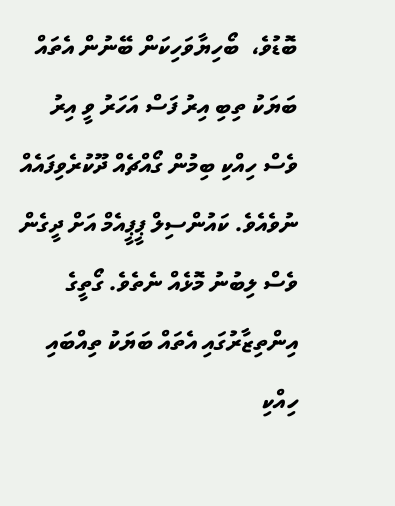ބޮޑުވެ،  ބޯހިޔާވަހިކަން ބޭނުން އެތައް ބަޔަކު ތިބި އިރު ފަސް އަހަރު ވީ އިރު ވެސް ހިއްކި ބިމުން ގޯއްޗެއް ދޫކުރެވިފައެއް ނުވެއެވެ. ކައުންސިލް ޕީޕީއެމް އަށް ދީގެން ވެސް ލިބުނު މޮޅެއް ނެތެވެ. ގޯތީގެ އިންތިޒާރުގައި އެތައް ބަޔަކު ތިއްބައި ހިއްކި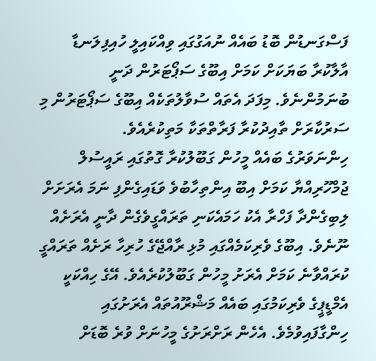ފަސްގަނޑުން ބޮޑު ބައެއް ނުއަގުގައި ވިއްކައިލީ ހުއިފިލަނޑާ އާލާކުރާ ބަޔަކަށް ކަމަށް އިބޫގެ ސަޕޯޓަރުން ދަނީ ބުނަމުންނެވެ. މިފަދަ އެތައް ސުވާލުތަކެއް އިބޫގެ ސަޕޯޓަރުން މި ސަރުކާރަށް ތާއިދުކުރާ ފަރާތްތަކާ މަތިކުރެއެވެ.
ހިންނަވަރުގެ ބައެއް މީހުން ގަބޫލުކުރާ ގޮތުގައި ރައީސުލް ޖުމްހޫރިއްޔާ ކަމަށް އިބޫ އިންތިހާބުވެ ވަޑައިގެންފި ނަމަ އެރަށަށް ލިބިގެންދާ ފަހްރާ އެކު ހަމައެކަނި ތަރައްގީވެގެން ދާނީ އެރަށެއް ނޫނެވެ. އިބޫގެ ވެރިކަމެއްގައި މުޅި ރާއްޖޭގެ ހުރިހާ ރަށެއް ތަރައްގީ ކުރައްވާނެ ކަމަށް އެރަށު މީހުން ގަބޫލުކުރެއެވެ. އޭގެ ހިއްކަކީ އެމްޑީޕީގެ ވެރިކަމުގައި ބައެއް މަޝްރޫއުތައް އެރަށުގައި ހިންގާފައިވުމެވެ. އެހެން ރަށްރަށުގެ މީހުނަށް ވުރެ ބޮޑަށް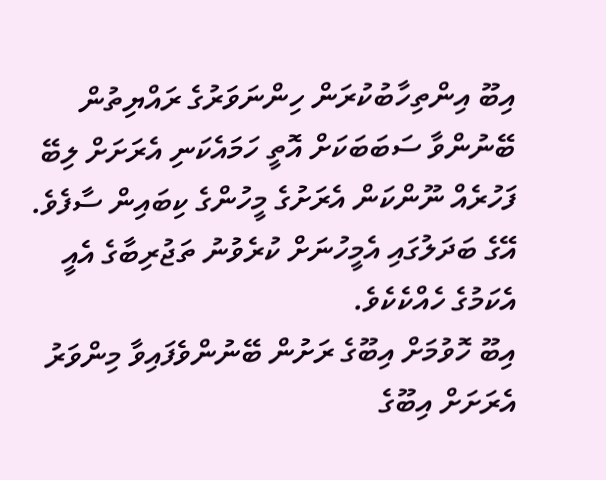އިބޫ އިންތިހާބުކުރަން ހިންނަވަރުގެ ރައްޔިތުން ބޭނުންވާ ސަބަބަކަށް އޮތީ ހަމައެކަނި އެރަށަށް ލިބޭ ފަހުރެއް ނޫންކަން އެރަށުގެ މީހުންގެ ކިބައިން ސާފެވެ. އޭގެ ބަދަލުގައި އެމީހުނަށް ކުރެވުނު ތަޖުރިބާގެ އެއީ އެކަމުގެ ހެއްކެކެވެ.
އިބޫ ހޮވުމަށް އިބޫގެ ރަށުން ބޭނުންވެފައިވާ މިންވަރު އެރަށަށް އިބޫގެ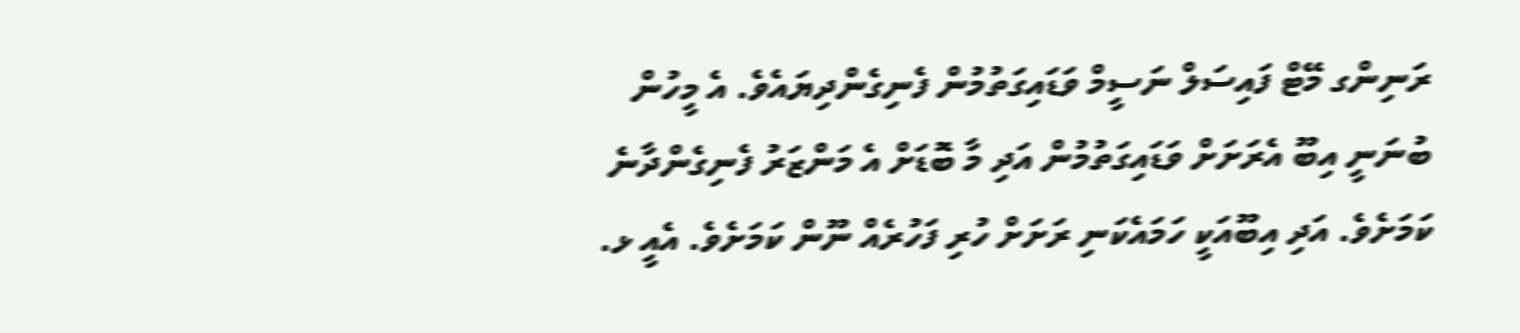ރަނިންގ މޭޓް ފައިސަލް ނަސީމް ވަޑައިގަތުމުން ފެނިގެންދިޔައެވެ. އެ މީހުން ބުނަނީ އިބޫ އެރަށަށް ވަޑައިގަތުމުން އަދި މާ ބޮޑަށް އެ މަންޒަރު ފެނިގެންދާނެ ކަމަށެވެ. އަދި އިބޫއަކީ ހަމައެކަނި ރަށަށް ހުރި ފަހުރެއް ނޫން ކަމަށެވެ. އެއީ ޅ.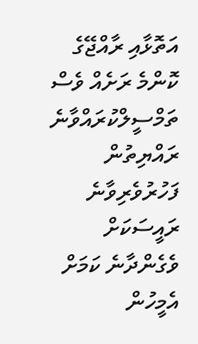އަތޮޅާއި ރާއްޖޭގެ ކޮންމެ ރަށެއް ވެސް ތަމްސީލްކުރައްވާނެ ރައްޔިތުން ފަހުރުވެރިވާނެ ރައީސަކަށް ވެގެންދާނެ ކަމަށް އެމީހުން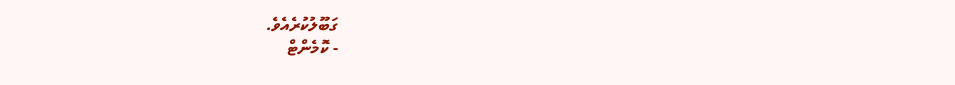ގަބޫލުކުރެއެވެ.
- ކޮމެންޓް